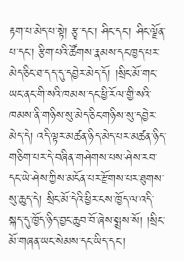རྟག་པ་མེད་པ་སྟེ། རྩྭ་དང་། ཤིང་དང་། ཤིང་ལྗོན་པ་དང་། རྩིག་པའི་ཚོགས་རྣམས་དང་ཁྱད་པར་མེད་ཅིང་ཐ་དད་དུ་དབྱེར་མེད་དོ། །སྲིང་མོ་གང་ཡང་ནང་གི་སའི་ཁམས་དང་ཕྱི་རོལ་གྱི་སའི་ཁམས་ནི་གཉིས་སུ་མེད་ཅིང་གཉིས་སུ་དབྱེར་མེད་དེ། འདི་ལྟར་མཚན་ཉིད་མེད་པར་མཚན་ཉིད་གཅིག་པར་དེ་བཞིན་གཤེགས་པས་ཤེས་རབ་དང་ཡེ་ཤེས་ཀྱིས་མངོན་པར་རྫོགས་པར་ཐུགས་སུ་ཆུད་དེ། སྲིང་མོ་དེའི་ཕྱིར་ངས་ཁྱོད་ལ་འདི་སྐད་དུ་ཁྱོད་ཉིད་བྱང་ཆུབ་བོ་ཞེས་སྨྲས་སོ། །སྲིང་མོ་གཞན་ཡང་སེམས་དང་ཡིད་དང་།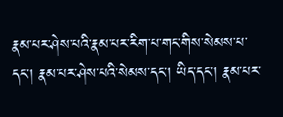རྣམ་པར་ཤེས་པའི་རྣམ་པར་རིག་པ་གང་གིས་སེམས་པ་དང་། རྣམ་པར་ཤེས་པའི་སེམས་དང་། ཡིད་དང་། རྣམ་པར་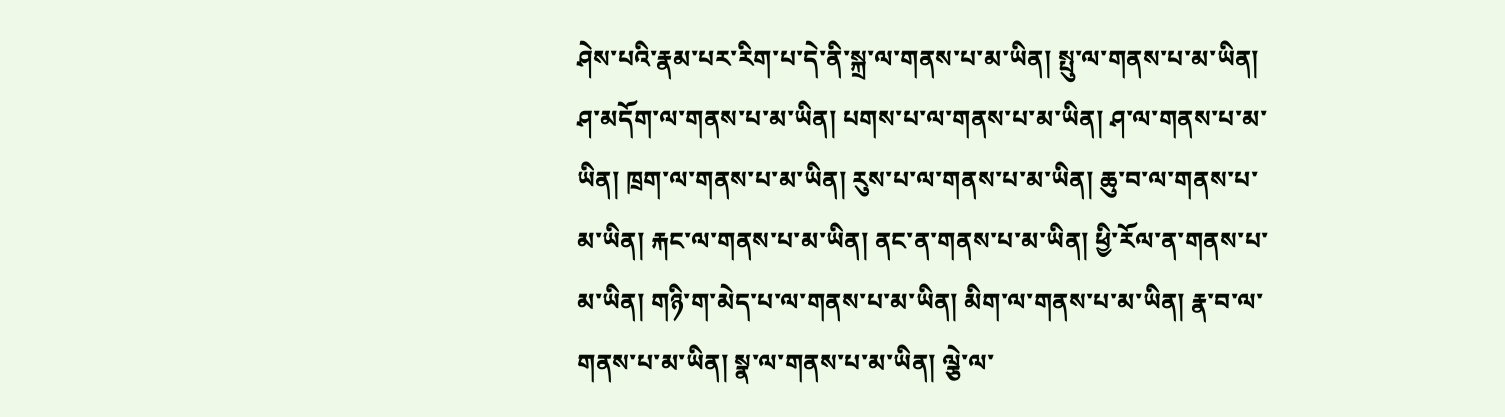ཤེས་པའི་རྣམ་པར་རིག་པ་དེ་ནི་སྐྲ་ལ་གནས་པ་མ་ཡིན། སྤུ་ལ་གནས་པ་མ་ཡིན། ཤ་མདོག་ལ་གནས་པ་མ་ཡིན། པགས་པ་ལ་གནས་པ་མ་ཡིན། ཤ་ལ་གནས་པ་མ་ཡིན། ཁྲག་ལ་གནས་པ་མ་ཡིན། རུས་པ་ལ་གནས་པ་མ་ཡིན། ཆུ་བ་ལ་གནས་པ་མ་ཡིན། རྐང་ལ་གནས་པ་མ་ཡིན། ནང་ན་གནས་པ་མ་ཡིན། ཕྱི་རོལ་ན་གནས་པ་མ་ཡིན། གཉི་ག་མེད་པ་ལ་གནས་པ་མ་ཡིན། མིག་ལ་གནས་པ་མ་ཡིན། རྣ་བ་ལ་གནས་པ་མ་ཡིན། སྣ་ལ་གནས་པ་མ་ཡིན། ལྕེ་ལ་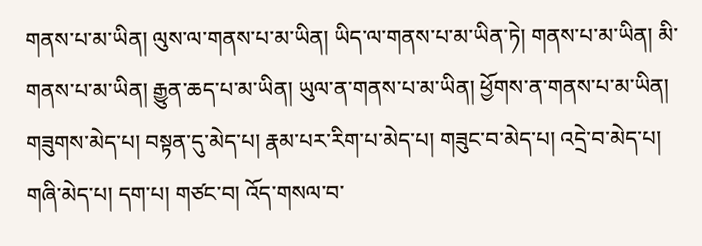གནས་པ་མ་ཡིན། ལུས་ལ་གནས་པ་མ་ཡིན། ཡིད་ལ་གནས་པ་མ་ཡིན་ཏེ། གནས་པ་མ་ཡིན། མི་གནས་པ་མ་ཡིན། རྒྱུན་ཆད་པ་མ་ཡིན། ཡུལ་ན་གནས་པ་མ་ཡིན། ཕྱོགས་ན་གནས་པ་མ་ཡིན། གཟུགས་མེད་པ། བསྟན་དུ་མེད་པ། རྣམ་པར་རིག་པ་མེད་པ། གཟུང་བ་མེད་པ། འདྲེ་བ་མེད་པ། གཞི་མེད་པ། དག་པ། གཙང་བ། འོད་གསལ་བ་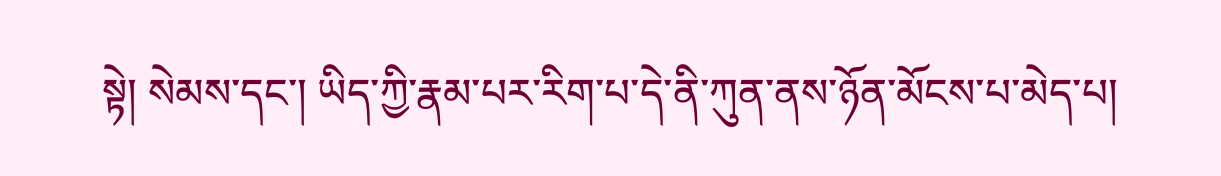སྟེ། སེམས་དང་། ཡིད་ཀྱི་རྣམ་པར་རིག་པ་དེ་ནི་ཀུན་ནས་ཉོན་མོངས་པ་མེད་པ།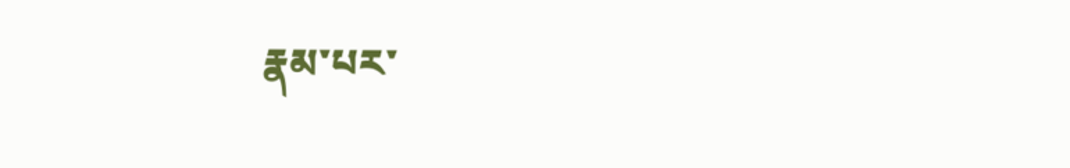རྣམ་པར་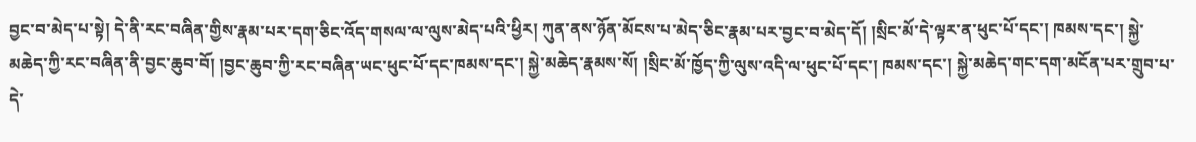བྱང་བ་མེད་པ་སྟེ། དེ་ནི་རང་བཞིན་གྱིས་རྣམ་པར་དག་ཅིང་འོད་གསལ་ལ་ལུས་མེད་པའི་ཕྱིར། ཀུན་ནས་ཉོན་མོངས་པ་མེད་ཅིང་རྣམ་པར་བྱང་བ་མེད་དོ། །སྲིང་མོ་དེ་ལྟར་ན་ཕུང་པོ་དང་། ཁམས་དང་། སྐྱེ་མཆེད་ཀྱི་རང་བཞིན་ནི་བྱང་ཆུབ་བོ། །བྱང་ཆུབ་ཀྱི་རང་བཞིན་ཡང་ཕུང་པོ་དང་ཁམས་དང་། སྐྱེ་མཆེད་རྣམས་སོ། །སྲིང་མོ་ཁྱོད་ཀྱི་ལུས་འདི་ལ་ཕུང་པོ་དང་། ཁམས་དང་། སྐྱེ་མཆེད་གང་དག་མངོན་པར་གྲུབ་པ་དེ་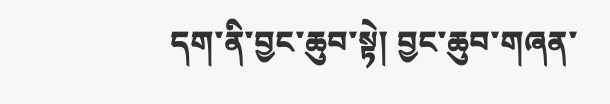དག་ནི་བྱང་ཆུབ་སྟེ། བྱང་ཆུབ་གཞན་